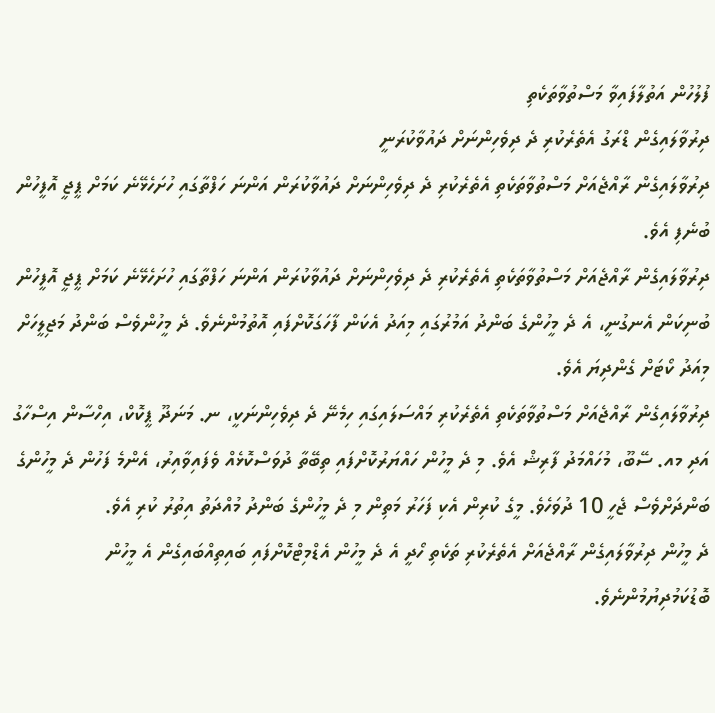ފުލުހުން އަތުލާފައިވާ މަސްތުވާތަކެތި
ދިރުވާލައިގެން ޑްރަގު އެތެރެކުރި ދެ ދިވެހިންނަށް ދައުވާކުރަނީ
ދިރުވާލައިގެން ރާއްޖެއަށް މަސްތުވާތަކެތި އެތެރެކުރި ދެ ދިވެހިންނަށް ދައުވާކުރަން އަންނަ ހަފްތާގައި ހުށަހެޅޭނެ ކަމަށް ޕީޖީ އޮފީހުން ބުނެފި އެވެ.
ދިރުވާލައިގެން ރާއްޖެއަށް މަސްތުވާތަކެތި އެތެރެކުރި ދެ ދިވެހިންނަށް ދައުވާކުރަން އަންނަ ހަފްތާގައި ހުށަހެޅޭނެ ކަމަށް ޕީޖީ އޮފީހުން ބުނިކަން އެނގުނީ، އެ ދެ މީހުންގެ ބަންދު އަމުރުގައި މިއަދު އެކަން ފާހަގަކޮށްފައި އޮތުމުންނެވެ. ދެ މީހުންވެސް ބަންދު މަޖިލީހަށް މިއަދު ކޯޓަށް ގެންދިޔަ އެވެ.
ދިރުވާލައިގެން ރާއްޖެއަށް މަސްތުވާތަކެތި އެތެރެކުރި މައްސަލައިގައި ހިމެނޭ ދެ ދިވެހިންނަކީ، ނ. މަނަދޫ ޕީކޮކް، އިހްސާން އިސްހާގު އަދި މއ. ސޭބޫ، މުހައްމަދު ފާރިޝް އެވެ. މި ދެ މީހުން ހައްޔަރުކޮށްފައި ތިބޭތާ ދުވަސްކޮޅެއް ވެފައިވާއިރު، އެންމެ ފަހުން ދެ މީހުންގެ ބަންދަށްވެސް ޖެހީ 10 ދުވަހެވެ. މީގެ ކުރިން އެކި ފަހަރު މަތިން މި ދެ މީހުންގެ ބަންދު މުއްދަތު އިތުރު ކުރި އެވެ.
ދެ މީހުން ދިރުވާލައިގެން ރާއްޖެއަށް އެތެރެކުރި ތަކެތި ހޯދީ އެ ދެ މީހުން އެޑްމިޓްކޮށްފައި ބައިތިއްބައިގެން އެ މީހުން ބޮޑުކަމުދިޔުމުންނެވެ.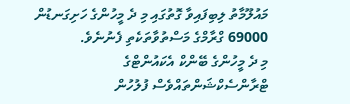މައުލޫމާތު ލިބިފައިވާ ގޮތުގައި މި ދެ މީހުންގެ ހަށިގަނޑުން 69000 ގްރާމްގެ މަސްތުވާތަކެތި ފެނުނެވެ.
މި ދެ މީހުންގެ ބޭންކް އެކައުންޓްގެ ޓްރާންސެކްޝަންތައްވެސް ފުލުހުން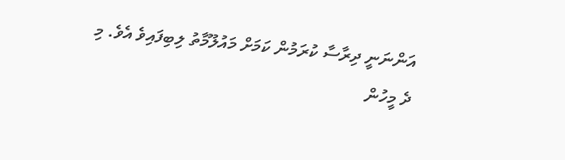އަންނަނީ ދިރާސާ ކުރަމުން ކަމަށް މައުލޫމާތު ލިބިފައިވެ އެވެ. މި ދެ މީހުން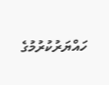ހައްޔަރުކުރުމުގެ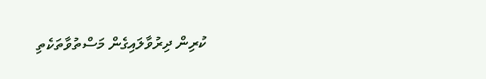ކުރިން ދިރުވާލައިގެން މަސްތުވާތަކެތި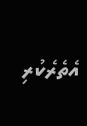އެތެރެކުރި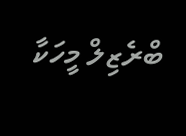ބްރެޒިލް މީހަކާ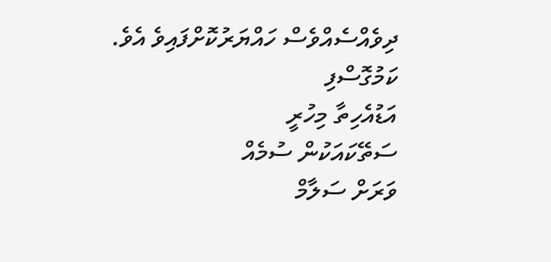ދިވެއްސެއްވެސް ހައްޔަރުކޮށްފައިވެ އެވެ.
ކަމުގޮސްފި
އަޑުއެހިތާ މިހުރީ
ސަތޭކައަކުން ސުމެއް
ވަރަށް ސަލާމް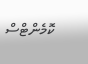ކޮމެންޓްސް